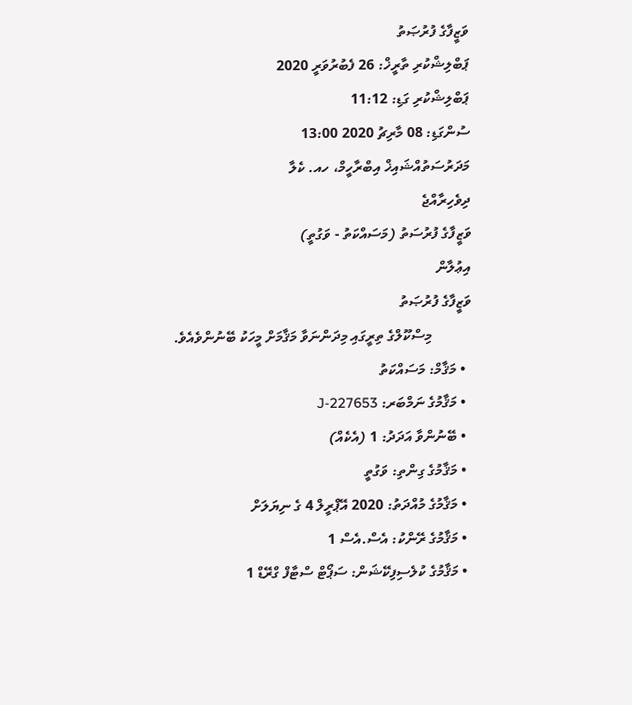ވަޒީފާގެ ފުރުޞަތު
ޕަބްލިޝްކުރި ތާރީޚް: 26 ފެބުރުވަރީ 2020
ޕަބްލިޝްކުރި ގަޑި: 11:12
ސުންގަޑި: 08 މާރިޗު 2020 13:00
މަދަރުސަތުއްޝައިޚް އިބްރާހީމް، ހއ. ކެލާ
ދިވެހިރާއްޖެ
ވަޒީފާގެ ފުރުސަތު (މަސައްކަތު - ވަގުތީ)
އިޢުލާން
ވަޒީފާގެ ފުރުޞަތު
           މިސްކޫލްގެ ތިރީގައި މިދަންނަވާ މަޤާމަށް މީހަކު ބޭނުންވެއެވެ.
  • މަޤާމް: މަސައްކަތު
  • މަޤާމުގެ ނަމްބަރ: J-227653
  • ބޭނުންވާ އަދަދު: 1 (އެކެއް)
  • މަޤާމުގެ ގިންތި: ވަގުތީ
  • މަޤާމުގެ މުއްދަތު: 2020 އޭޕްރީލް 4 ގެ ނިޔަލަށް
  • މަޤާމުގެ ރޭންކު: އެސް.އެސް 1
  • މަޤާމުގެ ކުލެސިފިކޭޝަން: ސަޕޯޓް ސްޓާފް ގްރޭޑް 1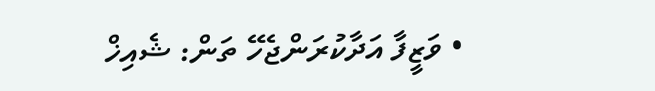• ވަޒީފާ އަދާކުރަންޖެހޭ ތަން: ޝެއިޚް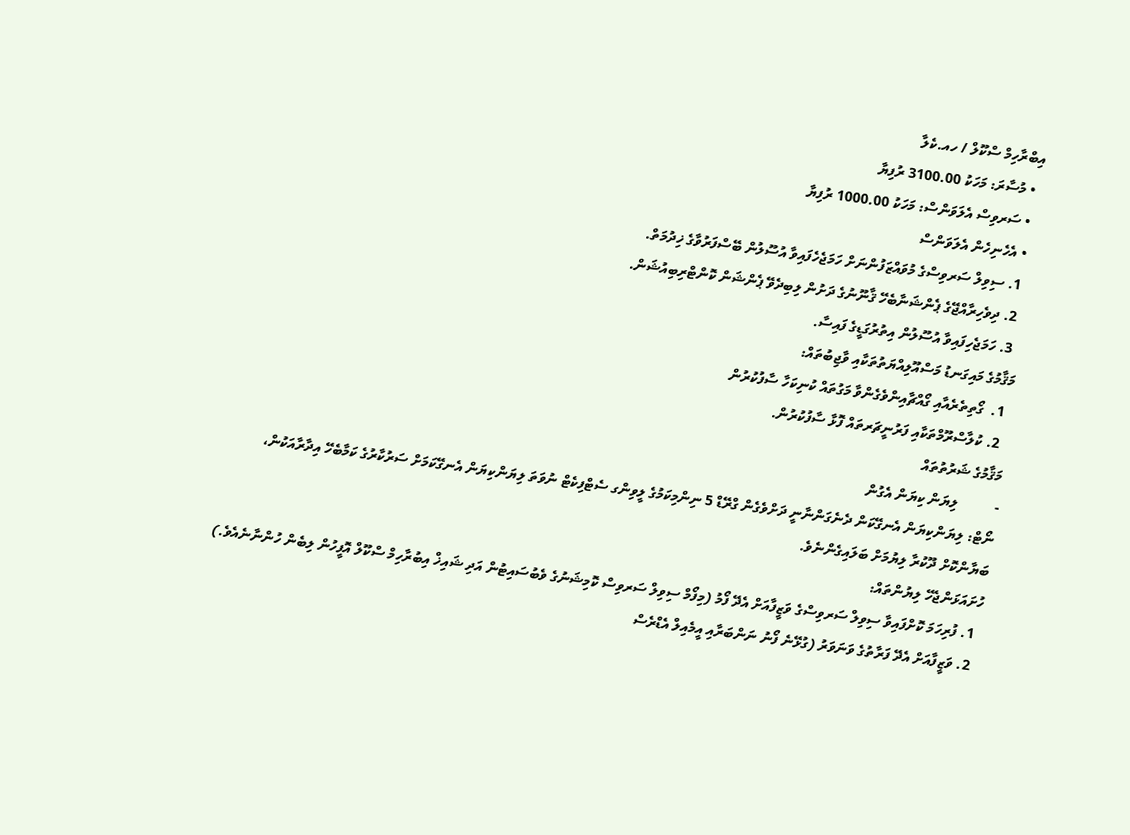އިބްރާހިމް ސްކޫލް / ހއ.ކެލާ
  • މުސާރަ: މަހަކު 3100.00 ރުފިޔާ
  • ސަރވިސް އެލަވަންސް: މަހަކު 1000.00 ރުފިޔާ
  • އެހެނިހެން އެލަވަންސް
  1. ސިވިލް ސަރވިސްގެ މުވައްޒަފުންނަށް ހަމަޖެހެފައިވާ އުސޫލުން ބޭސްފަރުވާގެ ޚިދުމަތް.
  2. ދިވެހިރާއްޖޭގެ ޕެންޝަނާބެހޭ ޤާނޫނުގެ ދަށުން ލިބިދެވޭ ޕެންޝަން ކޮންޓްރިބިއުޝަން.
  3. ހަމަޖެހިފައިވާ އުސޫލުން އިތުރުގަޑީގެ ފައިސާ.
މަޤާމުގެ މައިގަނޑު މަސްއޫލިއްޔަތުތަކާއި ވާޖިބުތައް:
  1.  ގޯތިތެރެއާއި ގޯއްޗާއިންވެގެންވާ މަގުތައް ކުނިކަހާ ސާފުކުރުން
  2. ކުލާސްރޫމްތަކާއި ފަރުނީޗަރތައް ފޮޅާ ސާފުކުރުން.
މަޤާމުގެ ޝަރުތުތައް
-          ލިޔަން ކިޔަން އެގުން
ނޯޓް: ލިޔަންކިޔަން އެނގޭކަން ދެނެގަންނާނީ ދަށްވެގެން ގްރޭޑް 5 ނިންމިކަމުގެ ލީވިންގ ސެޓްފިކެޓް ނުވަތަ ލިޔަންކިޔަން އެނގޭކަމަށް ސަރުކާރުގެ ކަމާބެހޭ އިދާރާއަކުން، ބަޔާންކޮށް ދޫކުރާ ލިޔުމަށް ބަލައިގެންނެވެ.
ހުށައަޅަންޖެހޭ ލިޔުންތައް:
  1. ފުރިހަމަ ކޮށްފައިވާ ސިވިލް ސަރވިސްގެ ވަޒީފާއަށް އެދޭ ފޯމު (މިފޯމް ސިވިލް ސަރވިސް ކޮމިޝަނުގެ ވެބުސައިޓުން އަދި ޝައިޚް އިބުރާހިމް ސްކޫލް އޮފީހުން ލިބެން ހުންނާނެއެވެ.)
  2. ވަޒީފާއަށް އެދޭ ފަރާތުގެ ވަނަވަރު (ގުޅޭނެ ފޯނު ނަންބަރާއި އީމެއިލް އެޑްރެސް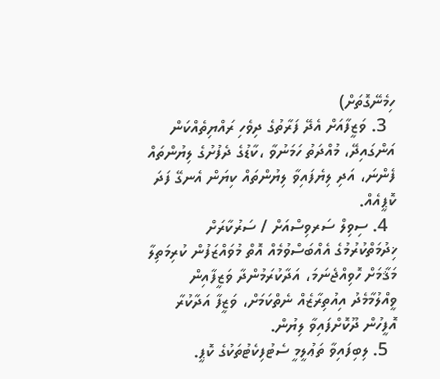ހިމެނޭގޮތަށް)
  3. ވަޒީފާއަށް އެދޭ ފަރާތުގެ ދިވެހި ރައްޔިތެއްކަން އަންގައިދޭ، މުއްދަތު ހަމަނުވާ ،ކާޑުގެ ދެފުށުގެ ލިޔުންތައް ފެންނަ، އަދި ލިޔެފައިވާ ލިޔުންތައް ކިޔަން އެނގޭ ފަދަ ކޮޕީއެއް.
  4. ސިވިލް ސަރވިސްއަށް / ސަރުކާރަށް ޚިދުމަތްކުރުމުގެ އެއްބަސްވުމެއް އޮތް މުވައްޒަފުން ކުރިމަތިލާ މަޤާމަށް ހޮވިއްޖެނަމަ، އަދާކުރަމުންދާ ވަޒީފާއިން ވީއްލުމާމެދު އިއުތިރާޒެއް ނެތްކަމަށް، ވަޒީފާ އަދާކުރާ އޮފީހުން ދޫކޮށްފައިވާ ލިޔުން.
  5. ލިބިފައިވާ ތަޢުލީމީ ސެޓުފިކެޓުތަކުގެ ކޮޕީ.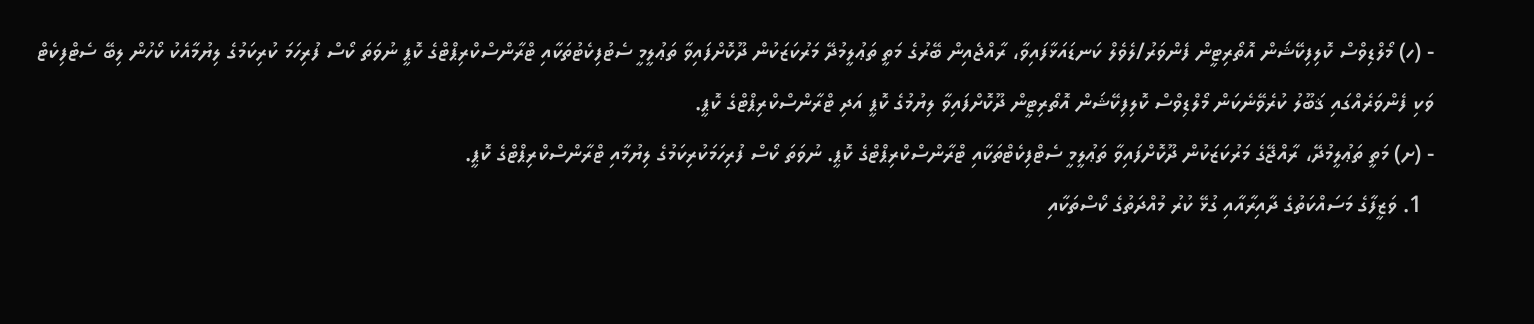- (ހ) މޯލްޑިވްސް ކޮލިފިކޭޝަން އޮތޯރިޓީން ފެންވަރު/ލެވެލް ކަނޑައަޅާފައިވާ، ރާއްޖެއިން ބޭރުގެ މަތީ ތަޢުލީމުދޭ މަރުކަޒަކުން ދޫކޮށްފައިވާ ތަޢުލީމީ ސެޓުފިކެޓުތަކާއި ޓްރާންސްކްރިޕްޓްގެ ކޮޕީ ނުވަތަ ކޯސް ފުރިހަމަ ކުރިކަމުގެ ލިޔުމާއެކު ކޯހުން ލިބޭ ސެޓްފިކެޓް ވަކި ފެންވަރެއްގައި ޤަބޫލު ކުރެވޭނެކަން މޯލްޑިވްސް ކޮލިފިކޭޝަން އޮތޯރިޓީން ދޫކޮށްފައިވާ ލިޔުމުގެ ކޮޕީ އަދި ޓްރާންސްކްރިޕްޓްގެ ކޮޕީ.
- (ށ) މަތީ ތަޢުލީމުދޭ، ރާއްޖޭގެ މަރުކަޒަކުން ދޫކޮށްފައިވާ ތަޢުލީމީ ސެޓްފިކެޓްތަކާއި ޓްރާންސްކްރިޕްޓްގެ ކޮޕީ. ނުވަތަ ކޯސް ފުރިހަމަކުރިކަމުގެ ލިޔުމާއި ޓްރާންސްކްރިޕްޓްގެ ކޮޕީ.
  1. ވަޒީފާގެ މަސައްކަތުގެ ދާއިރާއާއި ގުޅޭ ކުރު މުއްދަތުގެ ކޯސްތަކާއި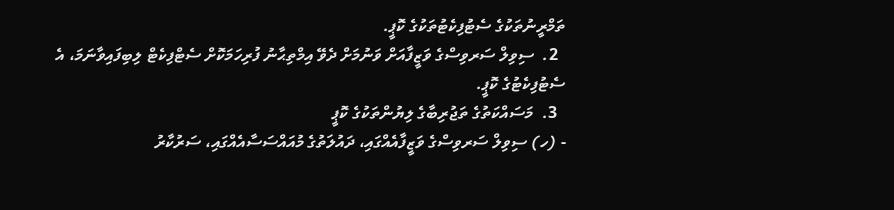ތަމްރީނުތަކުގެ ސެޓުފިކެޓުތަކުގެ ކޮޕީ.
  2.  ސިވިލް ސަރވިސްގެ ވަޒީފާއަށް ވަނުމަށް ދެވޭ އިމްތިޙާނު ފުރިހަމަކޮށް ސެޓްފިކެޓް ލިބިފައިވާނަމަ، އެ ސެޓުފިކެޓުގެ ކޮޕީ.
  3.  މަސައްކަތުގެ ތަޖުރިބާގެ ލިޔުންތަކުގެ ކޮޕީ
- (ހ) ސިވިލް ސަރވިސްގެ ވަޒީފާއެއްގައި، ދައުލަތުގެ މުއައްސަސާއެއްގައި، ސަރުކާރު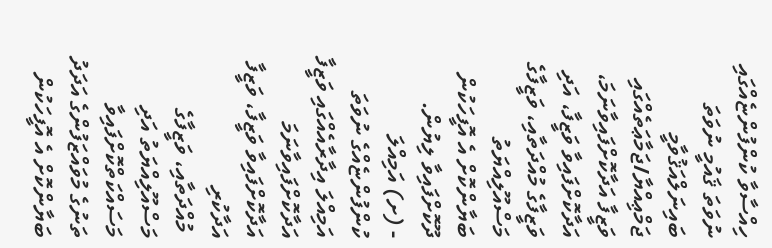ހިއްސާވާ ކުންފުންޏެއްގައި  ނުވަތަ ޤައުމީ ނުވަތަ ބައިނަލްއަޤުވާމީ ޖަމްޢިއްޔާ/ޖަމާޢަތެއްގައި ވަޒީފާ އަދާކޮށްފައިވާނަމަ، އަދާކޮށްފައިވާ ވަޒީފާ، އަދި ވަޒީފާގެ މުއްދަތާއި، ވަޒީފާގެ މަސްއޫލިއްޔަތު ބަޔާންކޮށް އެ އޮފީހަކުން ދޫކޮށްފައިވާ ލިޔުން.
- (ށ) އަމިއްލަ ކުންފުންޏެއްގެ ނުވަތަ  އަމިއްލަ އިދާރާއެއްގައި ވަޒީފާ އަދާކޮށްފައިވާނަމަ  އަދާކޮށްފައިވާ ވަޒީފާ، ވަޒީފާ އަދާކުރި
 މުއްދަތާއި، ވަޒީފާގެ މަސްއޫލިއްޔަތު އަދި މަސައްކަތްކޮށްފައިވާ ތަނުގެ މުވައްޒަފުންގެ އަދަދު ބަޔާންކޮށް އެ އޮފީހަކުން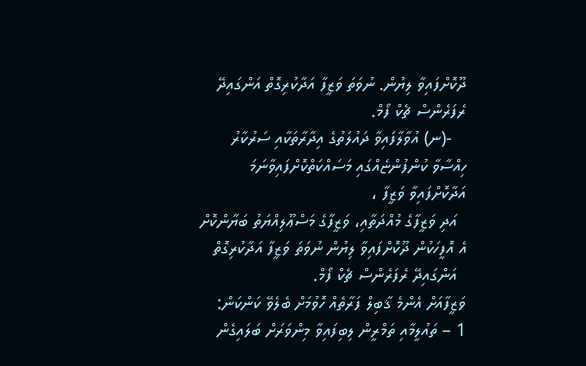ދޫކޮށްފައިވާ ލިޔުން. ނުވަތަ ވަޒީފާ އަދާކުރިގޮތް އަންގައިދޭ ރެފަރެންސް ޗެކް ފޯމް.
   -(ނ) އުވާލާފައިވާ ދައުލަތުގެ އިދާރާތަކާއި ސަރުކާރު ހިއްސާވާ ކުންފުންޏެއްގައި މަސައްކަތްކޮށްފައިވާނަމަ އަދާކޮށްފައިވާ ވަޒީފާ ،
  އަދި ވަޒީފާގެ މުއްދަތާއި، ވަޒީފާގެ މަސްޢޫލިއްޔަތު ބަޔާންކޮށް އެ އޮފީހަކުން ދޫކޮށްފައިވާ ލިޔުން ނުވަތަ ވަޒީފާ އަދާކުރިގޮތް
  އަންގައިދޭ ރެފަރެންސް ޗެކް ފޯމް.
ވަޒީފާއަށް އެންމެ ޤާބިލް ފަރާތެއް ހޮވުމަށް ބެލެވޭ ކަންކަން:
1 – ތައުލީމާއި ތަމްރީން ލިބިފައިވާ މިންވަރަށް ބަލައިގެން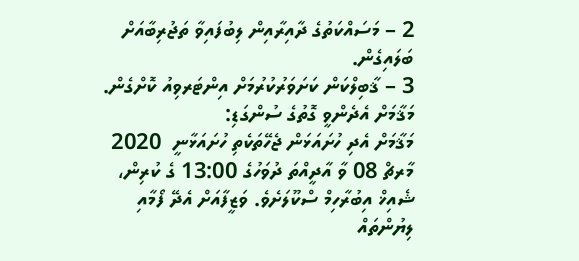2 – މަސައްކަތުގެ ދާއިރާއިން ލިބުފައިވާ ތަޖުރިބާއަށް ބަލައިގެން.
3 – ޤާބިލްކަން ކަށަވަރުކުރުމަށް އިންޓަރވިއު ކޮށްގެން.
މަޤާމަށް އެދެންވީ ގޮތުގެ ސުންގަޑި:
މަޤާމަށް އެދި ހުށައަޅަން ޖެހޭތަކެތި ހުށައަޅާނީ  2020 މާރޗް 08 ވާ އާދީއްތަ ދުވަހުގެ 13:00 ގެ ކުރިން، ޝެއިޚް އިބުރާހިމް ސްކޫލަށެވެ. ވަޒީފާއަށް އެދޭ ފޯމާއި ލިޔުންތައް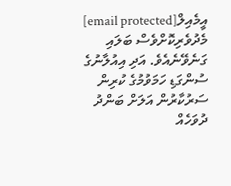އީމެއިލް[email protected] މެދުވެރިކޮށްވެސް ބަލައި ގަނެވޭނެއެވެ. އަދި އިއުލާނުގެ ސުންގަޑި ހަމަވުމުގެ ކުރިން ސަރުކާރުން އަލަށް ބަންދު ދުވަހެއް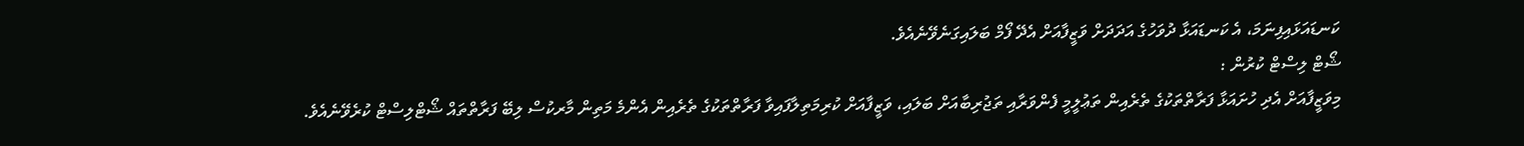ކަނޑައަޅައިފިނަމަ، އެ ކަނޑައަޅާ ދުވަހުގެ އަދަދަށް ވަޒީފާއަށް އެދޭ ފޯމް ބަލައިގަނެވޭނެއެވެ.
ޝޯޓް ލިސްޓް ކުރުން :
މިވަޒީފާއަށް އެދި ހުށައަޅާ ފަރާތްތަކުގެ ތެރެއިން ތަޢުލީމީ ފެންވަރާއި ތަޖުރިބާއަށް ބަލައި، ވަޒީފާއަށް ކުރިމަތިލާފައިވާ ފަރާތްތަކުގެ ތެރެއިން އެންމެ މަތިން މާރކުސް ލިބޭ ފަރާތްތައް ޝޯޓްލިސްޓް ކުރެވޭނެއެވެ.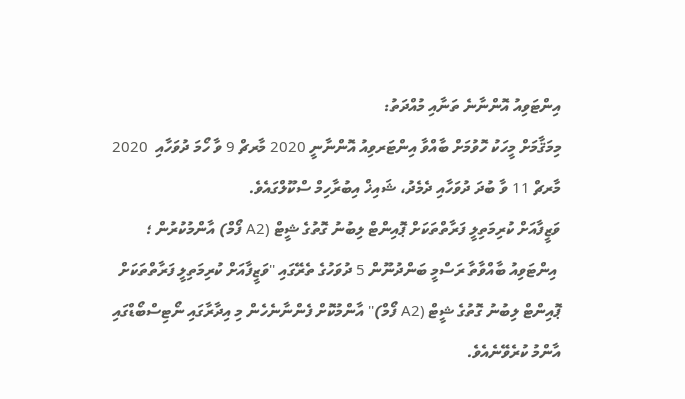އިންޓަވިއު އޮންނާނެ ތަނާއި މުއްދަތު:
މިމަޤާމަށް މީހަކު ހޮވުމަށް ބާއްވާ އިންޓަރވިއު އޮންނާނީ 2020 މާރޗް 9 ވާ ހޯމަ ދުވަހާއި  2020 މާރޗް 11 ވާ ބުދަ ދުވަހާއި ދެމެދު، ޝައިޚް އިބުރާހިމް ސްކޫލްގައެވެ.
ވަޒީފާއަށް ކުރިމަތިލީ ފަރާތްތަކަށް ޕޮއިންޓް ލިބުނު ގޮތުގެ ޝީޓް (A2 ފޯމް) އާންމުކުރުން ؛
 އިންޓަވިއު ބާއްވާތާ ރަސްމީ ބަންދުނޫން 5 ދުވަހުގެ ތެރޭގައި ''ވަޒީފާއަށް ކުރިމަތިލީ ފަރާތްތަކަށް ޕޮއިންޓް ލިބުނު ގޮތުގެ ޝީޓް (A2 ފޯމް)'' އާންމުކޮށް ފެންނާނެހެން މި އިދާރާގައި ނޯޓިސްބޯޑްގައި އާންމު ކުރެވޭނެއެވެ.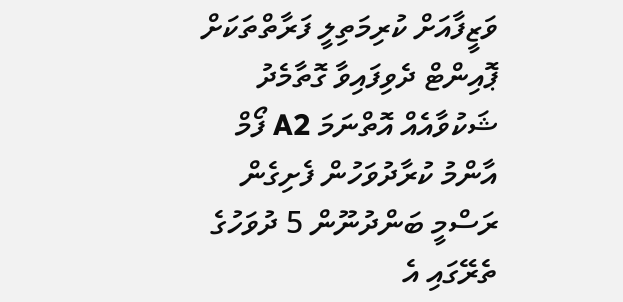ވަޒީފާއަށް ކުރިމަތިލީ ފަރާތްތަކަށް ޕޮއިންޓް ދެވިފައިވާ ގޮތާމެދު ޝަކުވާއެއް އޮތްނަމަ A2 ފޯމް އާންމު ކުރާދުވަހުން ފެށިގެން ރަސްމީ ބަންދުނޫން 5 ދުވަހުގެ ތެރޭގައި އެ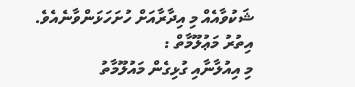ޝަކުވާއެއް މި އިދާރާއަށް ހުށަހަޅަންވާނެއެވެ.
އިތުރު މަޢުލޫމާތް :
މި އިއުލާނާއި ގުޅިގެން މައުލޫމާތު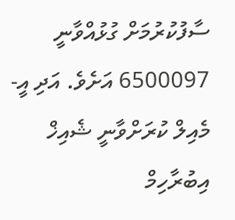ސާފުކުރުމަށް ގުޅުއްވާނީ 6500097 އަށެވެ. އަދި އީ- މެއިލް ކުރަށްވާނީ ޝެއިޚް އިބުރާހިމް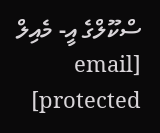ސްކޫލްގެ އީ- މެއިލް  [email protected]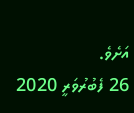އަށެވެ.
26 ފެބުރުވަރީ 2020